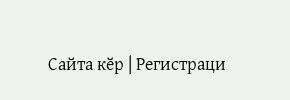Сайта кӗр | Регистраци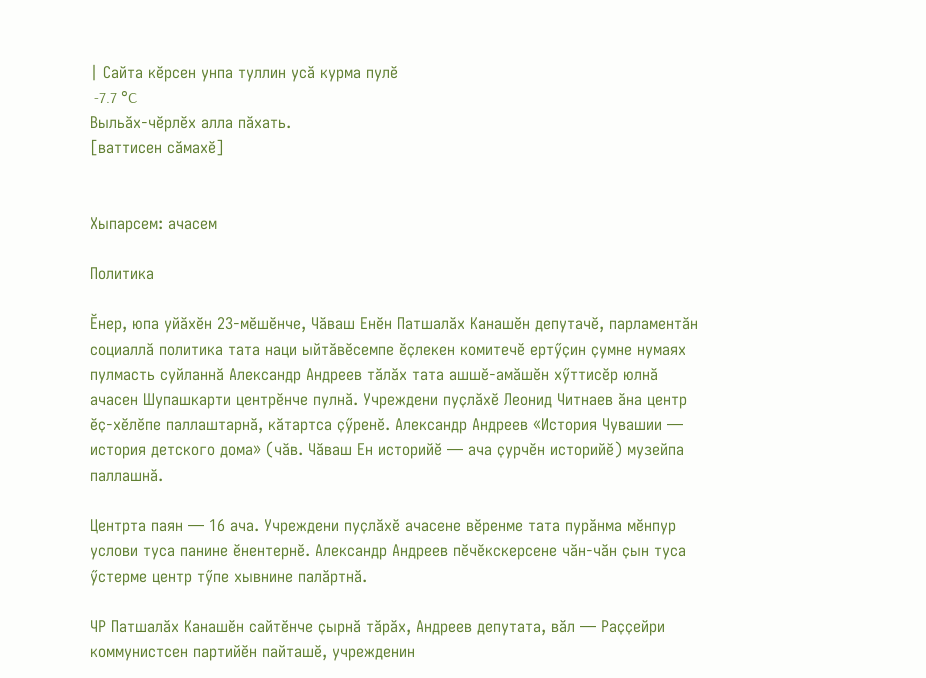| Сайта кӗрсен унпа туллин усӑ курма пулӗ
 -7.7 °C
Выльӑх-чӗрлӗх алла пӑхать.
[ваттисен сӑмахӗ]


Хыпарсем: ачасем

Политика

Ӗнер, юпа уйӑхӗн 23-мӗшӗнче, Чӑваш Енӗн Патшалӑх Канашӗн депутачӗ, парламентӑн социаллӑ политика тата наци ыйтӑвӗсемпе ӗҫлекен комитечӗ ертӳҫин ҫумне нумаях пулмасть суйланнӑ Александр Андреев тӑлӑх тата ашшӗ-амӑшӗн хӳттисӗр юлнӑ ачасен Шупашкарти центрӗнче пулнӑ. Учреждени пуҫлӑхӗ Леонид Читнаев ӑна центр ӗҫ-хӗлӗпе паллаштарнӑ, кӑтартса ҫӳренӗ. Александр Андреев «История Чувашии — история детского дома» (чӑв. Чӑваш Ен историйӗ — ача ҫурчӗн историйӗ) музейпа паллашнӑ.

Центрта паян — 16 ача. Учреждени пуҫлӑхӗ ачасене вӗренме тата пурӑнма мӗнпур услови туса панине ӗнентернӗ. Александр Андреев пӗчӗкскерсене чӑн-чӑн ҫын туса ӳстерме центр тӳпе хывнине палӑртнӑ.

ЧР Патшалӑх Канашӗн сайтӗнче ҫырнӑ тӑрӑх, Андреев депутата, вӑл — Раҫҫейри коммунистсен партийӗн пайташӗ, учрежденин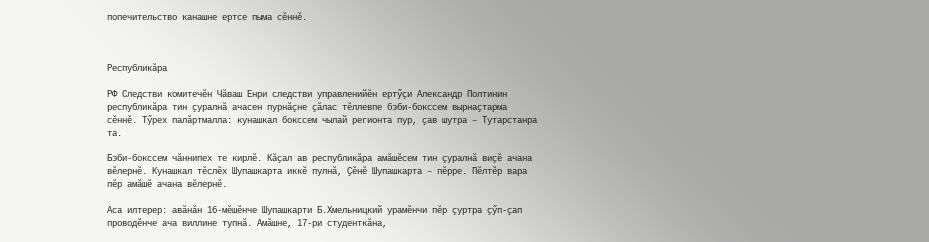попечительство канашне ертсе пыма сӗннӗ.



Республикӑра

РФ Следстви комитечӗн Чӑваш Енри следстви управленийӗн ертӳҫи Александр Полтинин республикӑра тин ҫуралнӑ ачасен пурнӑҫне ҫӑлас тӗллевпе бэби-бокссем вырнаҫтарма сӗннӗ. Тӳрех палӑртмалла: кунашкал бокссем чылай регионта пур, ҫав шутра – Тутарстанра та.

Бэби-бокссем чӑннипех те кирлӗ. Кӑҫал ав республикӑра амӑшӗсем тин ҫуралнӑ виҫӗ ачана вӗлернӗ. Кунашкал тӗслӗх Шупашкарта иккӗ пулнӑ, Ҫӗнӗ Шупашкарта – пӗрре. Пӗлтӗр вара пӗр амӑшӗ ачана вӗлернӗ.

Аса илтерер: авӑнӑн 16-мӗшӗнче Шупашкарти Б.Хмельницкий урамӗнчи пӗр ҫуртра ҫӳп-ҫап проводӗнче ача виллине тупнӑ. Амӑшне, 17-ри студенткӑна,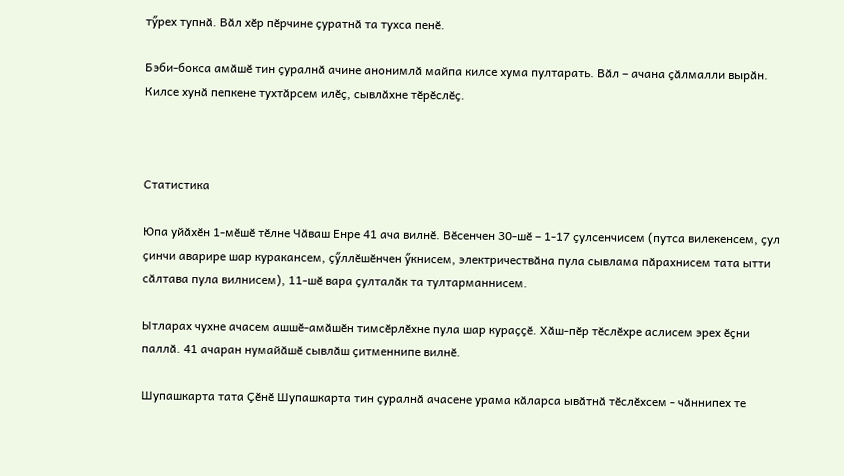тӳрех тупнӑ. Вӑл хӗр пӗрчине ҫуратнӑ та тухса пенӗ.

Бэби-бокса амӑшӗ тин ҫуралнӑ ачине анонимлӑ майпа килсе хума пултарать. Вӑл – ачана ҫӑлмалли вырӑн. Килсе хунӑ пепкене тухтӑрсем илӗҫ, сывлӑхне тӗрӗслӗҫ.



Статистика

Юпа уйӑхӗн 1-мӗшӗ тӗлне Чӑваш Енре 41 ача вилнӗ. Вӗсенчен 30-шӗ – 1-17 ҫулсенчисем (путса вилекенсем, ҫул ҫинчи аварире шар куракансем, ҫӳллӗшӗнчен ӳкнисем, электричествӑна пула сывлама пӑрахнисем тата ытти сӑлтава пула вилнисем), 11-шӗ вара ҫулталӑк та тултарманнисем.

Ытларах чухне ачасем ашшӗ-амӑшӗн тимсӗрлӗхне пула шар кураҫҫӗ. Хӑш-пӗр тӗслӗхре аслисем эрех ӗҫни паллӑ. 41 ачаран нумайӑшӗ сывлӑш ҫитменнипе вилнӗ.

Шупашкарта тата Ҫӗнӗ Шупашкарта тин ҫуралнӑ ачасене урама кӑларса ывӑтнӑ тӗслӗхсем - чӑннипех те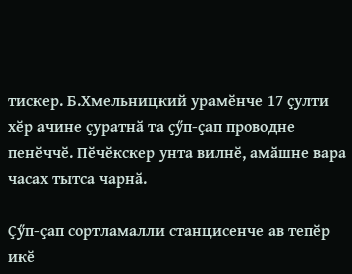тискер. Б.Хмельницкий урамӗнче 17 ҫулти хӗр ачине ҫуратнӑ та ҫӳп-ҫап проводне пенӗччӗ. Пӗчӗкскер унта вилнӗ, амӑшне вара часах тытса чарнӑ.

Ҫӳп-ҫап сортламалли станцисенче ав тепӗр икӗ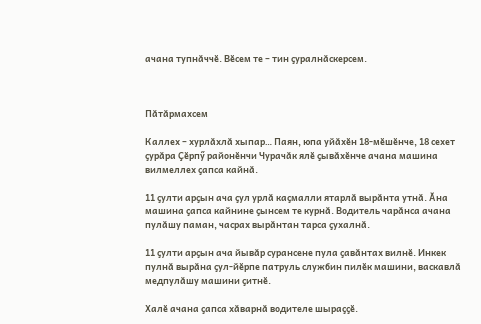ачана тупнӑччӗ. Вӗсем те – тин ҫуралнӑскерсем.



Пӑтӑрмахсем

Каллех – хурлӑхлӑ хыпар… Паян, юпа уйӑхӗн 18-мӗшӗнче, 18 сехет ҫурӑра Ҫӗрпӳ районӗнчи Чурачӑк ялӗ ҫывӑхӗнче ачана машина вилмеллех ҫапса кайнӑ.

11 ҫулти арҫын ача ҫул урлӑ каҫмалли ятарлӑ вырӑнта утнӑ. Ӑна машина ҫапса кайнине ҫынсем те курнӑ. Водитель чарӑнса ачана пулӑшу паман, часрах вырӑнтан тарса ҫухалнӑ.

11 ҫулти арҫын ача йывӑр сурансене пула ҫавӑнтах вилнӗ. Инкек пулнӑ вырӑна ҫул-йӗрпе патруль службин пилӗк машини, васкавлӑ медпулӑшу машини ҫитнӗ.

Халӗ ачана ҫапса хӑварнӑ водителе шыраҫҫӗ.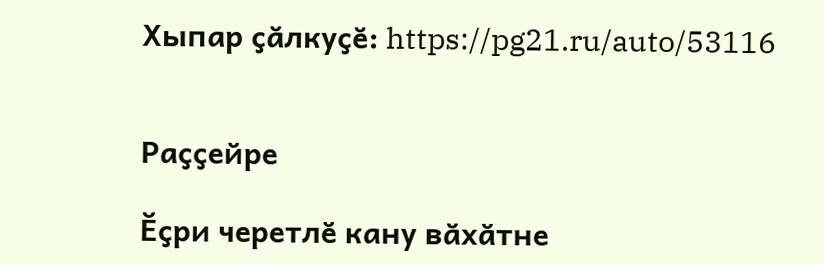Хыпар ҫӑлкуҫӗ: https://pg21.ru/auto/53116


Раҫҫейре

Ӗҫри черетлӗ кану вӑхӑтне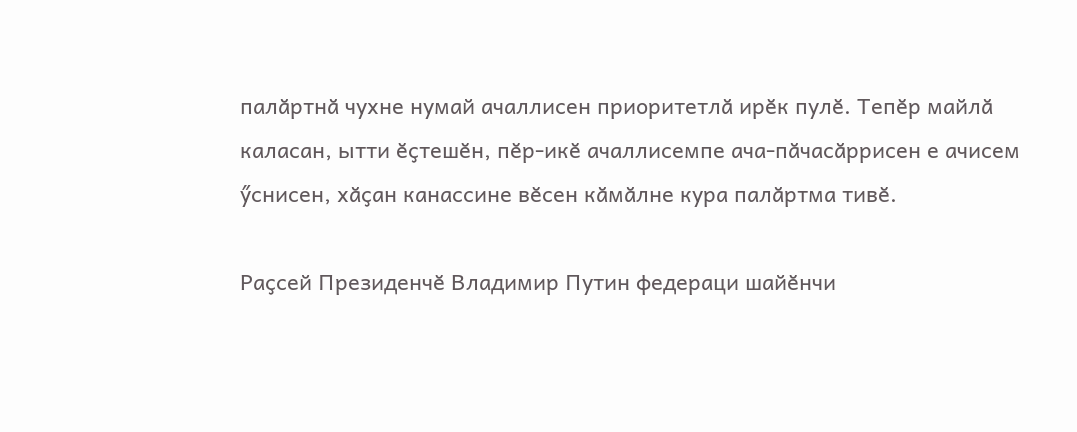палӑртнӑ чухне нумай ачаллисен приоритетлӑ ирӗк пулӗ. Тепӗр майлӑ каласан, ытти ӗҫтешӗн, пӗр-икӗ ачаллисемпе ача-пӑчасӑррисен е ачисем ӳснисен, хӑҫан канассине вӗсен кӑмӑлне кура палӑртма тивӗ.

Раҫсей Президенчӗ Владимир Путин федераци шайӗнчи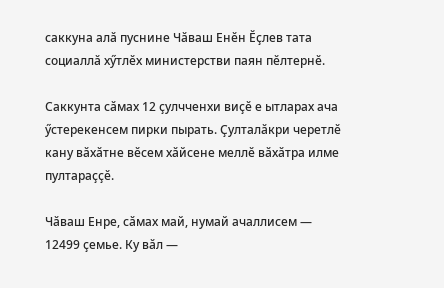саккуна алӑ пуснине Чӑваш Енӗн Ӗҫлев тата социаллӑ хӳтлӗх министерстви паян пӗлтернӗ.

Саккунта сӑмах 12 ҫулчченхи виҫӗ е ытларах ача ӳстерекенсем пирки пырать. Ҫулталӑкри черетлӗ кану вӑхӑтне вӗсем хӑйсене меллӗ вӑхӑтра илме пултараҫҫӗ.

Чӑваш Енре, сӑмах май, нумай ачаллисем — 12499 ҫемье. Ку вӑл —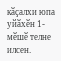кӑҫалхи юпа уйӑхӗн 1-мӗшӗ телне илсен.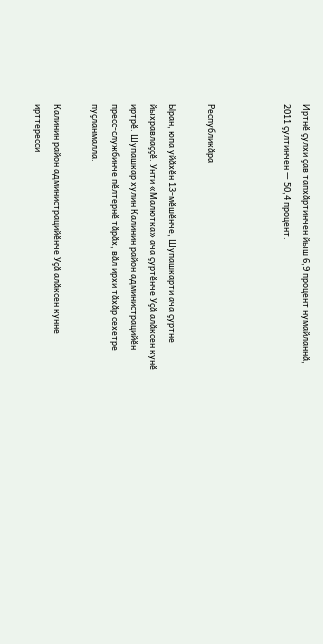Иртнӗ ҫулхи ҫав тапхӑртинчен йыш 6,9 процент нумайланнӑ, 2011 ҫултинчен — 50,4 процент.



Республикӑра

Ыран, юпа уйӑхӗн 13-мӗшӗнче, Шупашкарти ача ҫуртне йыхравлаҫҫӗ. Унти «Малютка» ача ҫуртӗнче Уҫӑ алӑксен кунӗ иртрӗ. Шупашкар хулин Калинин район администрацийӗн пресс-службинче пӗлтернӗ тӑрӑх, вӑл ирхи тӑхӑр сехетре пуҫланмалла.

Калинин район администрацийӗнче Уҫӑ алӑксен кунне ирттересси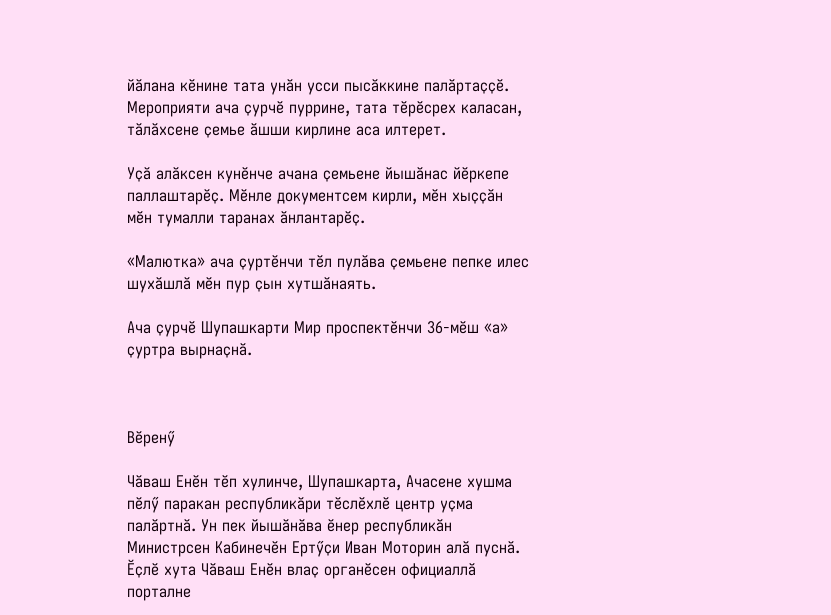йӑлана кӗнине тата унӑн усси пысӑккине палӑртаҫҫӗ. Мероприяти ача ҫурчӗ пуррине, тата тӗрӗсрех каласан, тӑлӑхсене ҫемье ӑшши кирлине аса илтерет.

Уҫӑ алӑксен кунӗнче ачана ҫемьене йышӑнас йӗркепе паллаштарӗҫ. Мӗнле документсем кирли, мӗн хыҫҫӑн мӗн тумалли таранах ӑнлантарӗҫ.

«Малютка» ача ҫуртӗнчи тӗл пулӑва ҫемьене пепке илес шухӑшлӑ мӗн пур ҫын хутшӑнаять.

Ача ҫурчӗ Шупашкарти Мир проспектӗнчи 36-мӗш «а» ҫуртра вырнаҫнӑ.



Вӗренӳ

Чӑваш Енӗн тӗп хулинче, Шупашкарта, Ачасене хушма пӗлӳ паракан республикӑри тӗслӗхлӗ центр уҫма палӑртнӑ. Ун пек йышӑнӑва ӗнер республикӑн Министрсен Кабинечӗн Ертӳҫи Иван Моторин алӑ пуснӑ. Ӗҫлӗ хута Чӑваш Енӗн влаҫ органӗсен официаллӑ порталне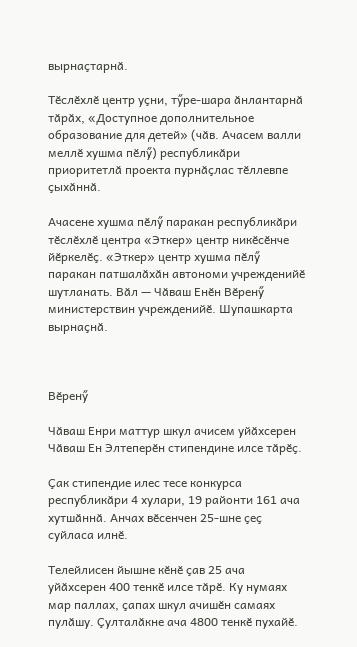вырнаҫтарнӑ.

Тӗслӗхлӗ центр уҫни, тӳре-шара ӑнлантарнӑ тӑрӑх, «Доступное дополнительное образование для детей» (чӑв. Ачасем валли меллӗ хушма пӗлӳ) республикӑри приоритетлӑ проекта пурнӑҫлас тӗллевпе ҫыхӑннӑ.

Ачасене хушма пӗлӳ паракан республикӑри тӗслӗхлӗ центра «Эткер» центр никӗсӗнче йӗркелӗҫ. «Эткер» центр хушма пӗлӳ паракан патшалӑхӑн автономи учрежденийӗ шутланать. Вӑл — Чӑваш Енӗн Вӗренӳ министерствин учрежденийӗ. Шупашкарта вырнаҫнӑ.



Вӗренӳ

Чӑваш Енри маттур шкул ачисем уйӑхсерен Чӑваш Ен Элтеперӗн стипендине илсе тӑрӗҫ.

Ҫак стипендие илес тесе конкурса республикӑри 4 хулари, 19 районти 161 ача хутшӑннӑ. Анчах вӗсенчен 25-шне ҫеҫ суйласа илнӗ.

Телейлисен йышне кӗнӗ ҫав 25 ача уйӑхсерен 400 тенкӗ илсе тӑрӗ. Ку нумаях мар паллах, ҫапах шкул ачишӗн самаях пулӑшу. Ҫулталӑкне ача 4800 тенкӗ пухайӗ.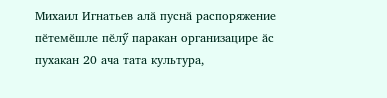Михаил Игнатьев алӑ пуснӑ распоряжение пӗтемӗшле пӗлӳ паракан организацире ӑс пухакан 20 ача тата культура,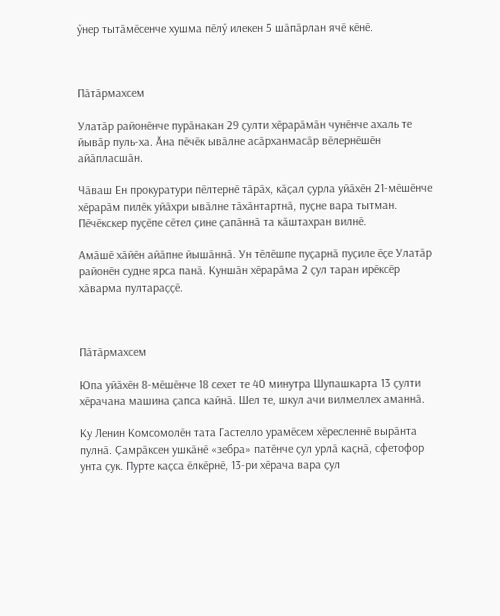ӳнер тытӑмӗсенче хушма пӗлӳ илекен 5 шӑпӑрлан ячӗ кӗнӗ.



Пӑтӑрмахсем

Улатӑр районӗнче пурӑнакан 29 ҫулти хӗрарӑмӑн чунӗнче ахаль те йывӑр пуль-ха. Ӑна пӗчӗк ывӑлне асӑрханмасӑр вӗлернӗшӗн айӑпласшӑн.

Чӑваш Ен прокуратури пӗлтернӗ тӑрӑх, кӑҫал ҫурла уйӑхӗн 21-мӗшӗнче хӗрарӑм пилӗк уйӑхри ывӑлне тӑхӑнтартнӑ, пуҫне вара тытман. Пӗчӗкскер пуҫӗпе сӗтел ҫине ҫапӑннӑ та кӑштахран вилнӗ.

Амӑшӗ хӑйӗн айӑпне йышӑннӑ. Ун тӗлӗшпе пуҫарнӑ пуҫиле ӗҫе Улатӑр районӗн судне ярса панӑ. Куншӑн хӗрарӑма 2 ҫул таран ирӗксӗр хӑварма пултараҫҫӗ.



Пӑтӑрмахсем

Юпа уйӑхӗн 8-мӗшӗнче 18 сехет те 40 минутра Шупашкарта 13 ҫулти хӗрачана машина ҫапса кайнӑ. Шел те, шкул ачи вилмеллех аманнӑ.

Ку Ленин Комсомолӗн тата Гастелло урамӗсем хӗресленнӗ вырӑнта пулнӑ. Ҫамрӑксен ушкӑнӗ «зебра» патӗнче ҫул урлӑ каҫнӑ, сфетофор унта ҫук. Пурте каҫса ӗлкӗрнӗ, 13-ри хӗрача вара ҫул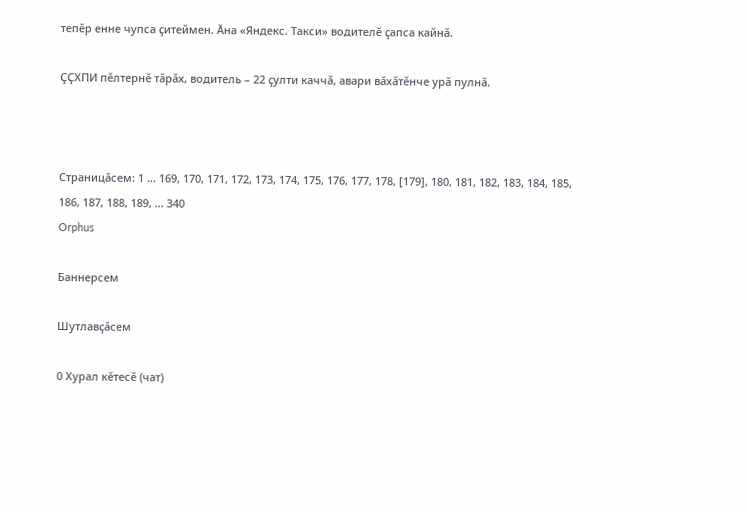тепӗр енне чупса ҫитеймен. Ӑна «Яндекс. Такси» водителӗ ҫапса кайнӑ.

ҪҪХПИ пӗлтернӗ тӑрӑх, водитель – 22 ҫулти каччӑ, авари вӑхӑтӗнче урӑ пулнӑ.



Страницӑсем: 1 ... 169, 170, 171, 172, 173, 174, 175, 176, 177, 178, [179], 180, 181, 182, 183, 184, 185, 186, 187, 188, 189, ... 340
Orphus

Баннерсем

Шутлавҫӑсем

0 Хурал кӗтесӗ (чат)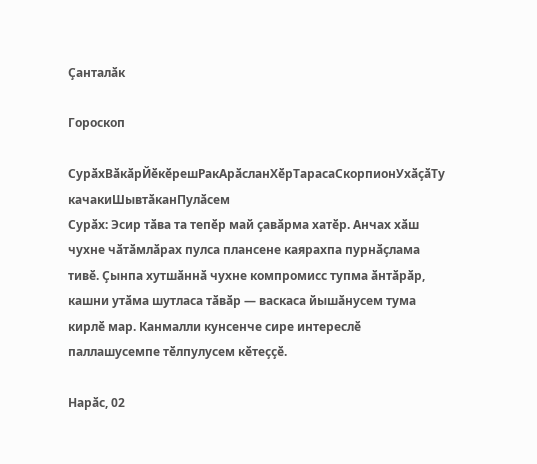Ҫанталӑк

Гороскоп

СурӑхВӑкӑрЙӗкӗрешРакАрӑсланХӗрТарасаСкорпионУхӑҫӑТу качакиШывтӑканПулӑсем
Сурӑх: Эсир тӑва та тепӗр май ҫавӑрма хатӗр. Анчах хӑш чухне чӑтӑмлӑрах пулса плансене каярахпа пурнӑҫлама тивӗ. Ҫынпа хутшӑннӑ чухне компромисс тупма ӑнтӑрӑр, кашни утӑма шутласа тӑвӑр — васкаса йышӑнусем тума кирлӗ мар. Канмалли кунсенче сире интереслӗ паллашусемпе тӗлпулусем кӗтеҫҫӗ.

Нарӑс, 02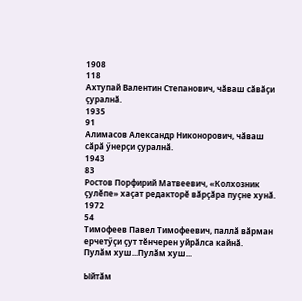1908
118
Ахтупай Валентин Степанович, чӑваш сӑвӑҫи ҫуралнӑ.
1935
91
Алимасов Александр Никонорович, чӑваш сӑрӑ ӳнерҫи ҫуралнӑ.
1943
83
Ростов Порфирий Матвеевич, «Колхозник ҫулӗпе» хаҫат редакторӗ вӑрҫӑра пуҫне хунӑ.
1972
54
Тимофеев Павел Тимофеевич, паллӑ вӑрман ерчетӳҫи ҫут тӗнчерен уйрӑлса кайнӑ.
Пулӑм хуш...Пулӑм хуш...

Ыйтӑм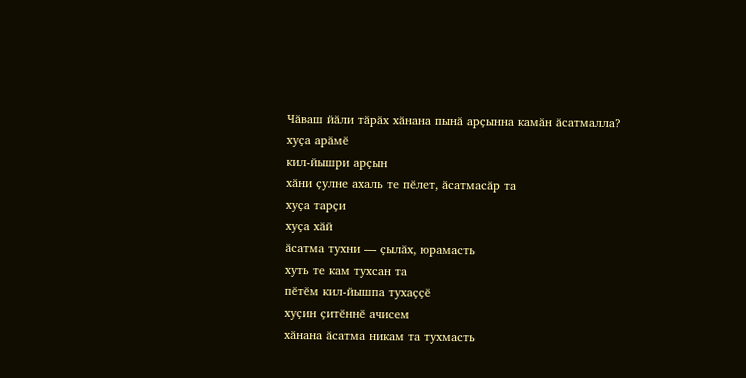Чӑваш йӑли тӑрӑх хӑнана пынӑ арҫынна камӑн ӑсатмалла?
хуҫа арӑмӗ
кил-йышри арҫын
хӑни ҫулне ахаль те пӗлет, ӑсатмасӑр та
хуҫа тарҫи
хуҫа хӑй
ӑсатма тухни — ҫылӑх, юрамасть
хуть те кам тухсан та
пӗтӗм кил-йышпа тухаҫҫӗ
хуҫин ҫитӗннӗ ачисем
хӑнана ӑсатма никам та тухмасть